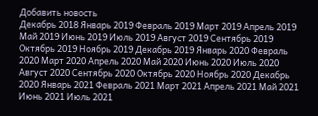Добавить новость
Декабрь 2018 Январь 2019 Февраль 2019 Март 2019 Апрель 2019 Май 2019 Июнь 2019 Июль 2019 Август 2019 Сентябрь 2019 Октябрь 2019 Ноябрь 2019 Декабрь 2019 Январь 2020 Февраль 2020 Март 2020 Апрель 2020 Май 2020 Июнь 2020 Июль 2020 Август 2020 Сентябрь 2020 Октябрь 2020 Ноябрь 2020 Декабрь 2020 Январь 2021 Февраль 2021 Март 2021 Апрель 2021 Май 2021 Июнь 2021 Июль 2021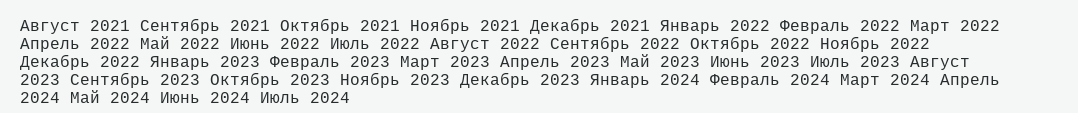Август 2021 Сентябрь 2021 Октябрь 2021 Ноябрь 2021 Декабрь 2021 Январь 2022 Февраль 2022 Март 2022 Апрель 2022 Май 2022 Июнь 2022 Июль 2022 Август 2022 Сентябрь 2022 Октябрь 2022 Ноябрь 2022 Декабрь 2022 Январь 2023 Февраль 2023 Март 2023 Апрель 2023 Май 2023 Июнь 2023 Июль 2023 Август 2023 Сентябрь 2023 Октябрь 2023 Ноябрь 2023 Декабрь 2023 Январь 2024 Февраль 2024 Март 2024 Апрель 2024 Май 2024 Июнь 2024 Июль 2024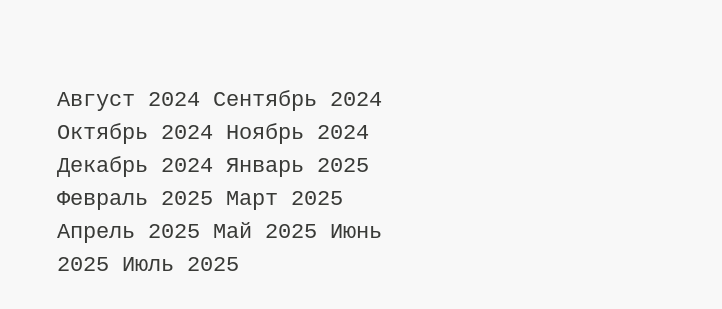Август 2024 Сентябрь 2024 Октябрь 2024 Ноябрь 2024 Декабрь 2024 Январь 2025 Февраль 2025 Март 2025 Апрель 2025 Май 2025 Июнь 2025 Июль 2025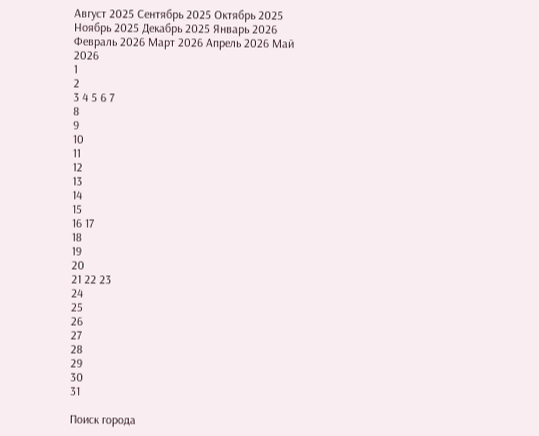Август 2025 Сентябрь 2025 Октябрь 2025 Ноябрь 2025 Декабрь 2025 Январь 2026 Февраль 2026 Март 2026 Апрель 2026 Май 2026
1
2
3 4 5 6 7
8
9
10
11
12
13
14
15
16 17
18
19
20
21 22 23
24
25
26
27
28
29
30
31

Поиск города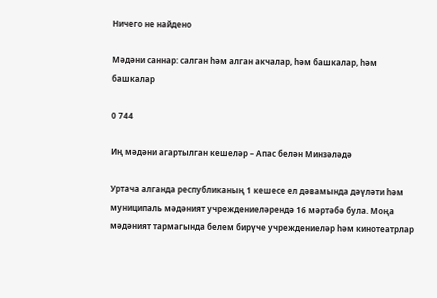Ничего не найдено

Мәдәни саннар: салган һәм алган акчалар, һәм башкалар, һәм башкалар

0 744

Иң мәдәни агартылган кешеләр – Апас белән Минзәләдә

Уртача алганда республиканың 1 кешесе ел дәвамында дәүләти һәм муниципаль мәдәният учреждениеләрендә 16 мәртәбә була. Моңа мәдәният тармагында белем бирүче учреждениеләр һәм кинотеатрлар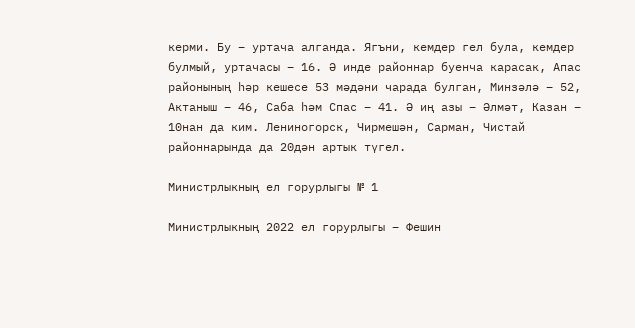керми. Бу – уртача алганда. Ягъни, кемдер гел була, кемдер булмый, уртачасы – 16. Ә инде районнар буенча карасак, Апас районының һәр кешесе 53 мәдәни чарада булган, Минзәлә – 52, Актаныш – 46, Саба һәм Спас – 41. Ә иң азы – Әлмәт, Казан – 10нан да ким. Лениногорск, Чирмешән, Сарман, Чистай районнарында да 20дән артык түгел.

Министрлыкның ел горурлыгы № 1

Министрлыкның 2022 ел горурлыгы – Фешин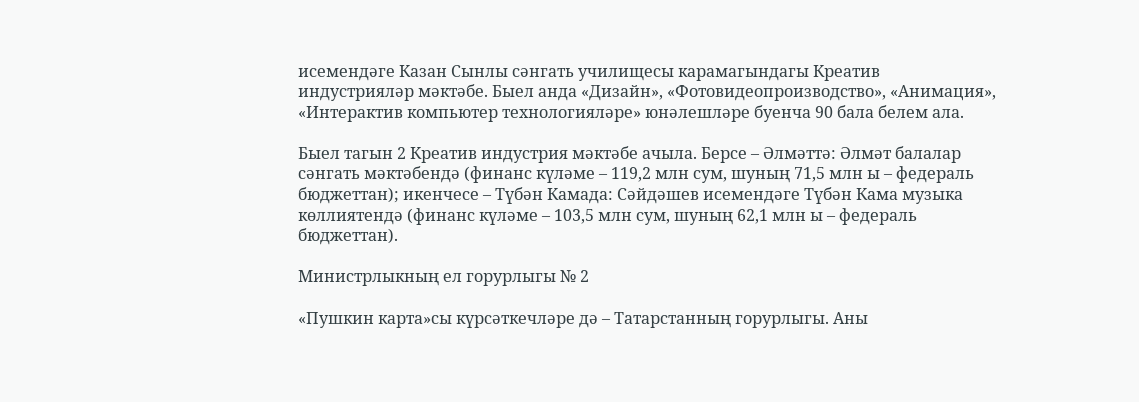исемендәге Казан Сынлы сәнгать училищесы карамагындагы Креатив индустрияләр мәктәбе. Быел анда «Дизайн», «Фотовидеопроизводство», «Анимация», «Интерактив компьютер технологияләре» юнәлешләре буенча 90 бала белем ала.

Быел тагын 2 Креатив индустрия мәктәбе ачыла. Берсе – Әлмәттә: Әлмәт балалар сәнгать мәктәбендә (финанс күләме – 119,2 млн сум, шуның 71,5 млн ы – федераль бюджеттан); икенчесе – Түбән Камада: Сәйдәшев исемендәге Түбән Кама музыка көллиятендә (финанс күләме – 103,5 млн сум, шуның 62,1 млн ы – федераль бюджеттан).

Министрлыкның ел горурлыгы № 2

«Пушкин карта»сы күрсәткечләре дә – Татарстанның горурлыгы. Аны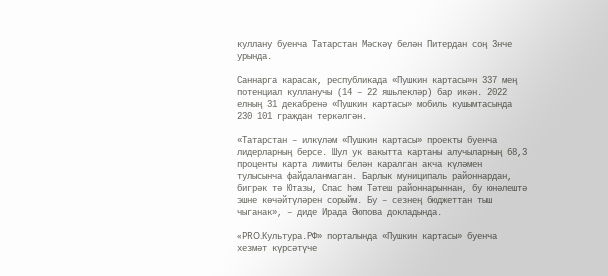куллану буенча Татарстан Мәскәү белән Питердан соң 3нче урында.

Саннарга карасак, республикада «Пушкин картасы»н 337 мең потенциал кулланучы (14 – 22 яшьлекләр) бар икән. 2022 елның 31 декабренә «Пушкин картасы» мобиль кушымтасында 230 101 граждан теркәлгән.

«Татарстан – илкүләм «Пушкин картасы» проекты буенча лидерларның берсе. Шул ук вакытта картаны алучыларның 68,3 проценты карта лимиты белән каралган акча күләмен тулысынча файдаланмаган. Барлык муниципаль районнардан, бигрәк тә Ютазы, Спас һәм Тәтеш районнарыннан, бу юнәлештә эшне көчәйтүләрен сорыйм. Бу – сезнең бюджеттан тыш чыганак», – диде Ирада Әюпова докладында.

«PRO.Культура.РФ» порталында «Пушкин картасы» буенча хезмәт күрсәтүче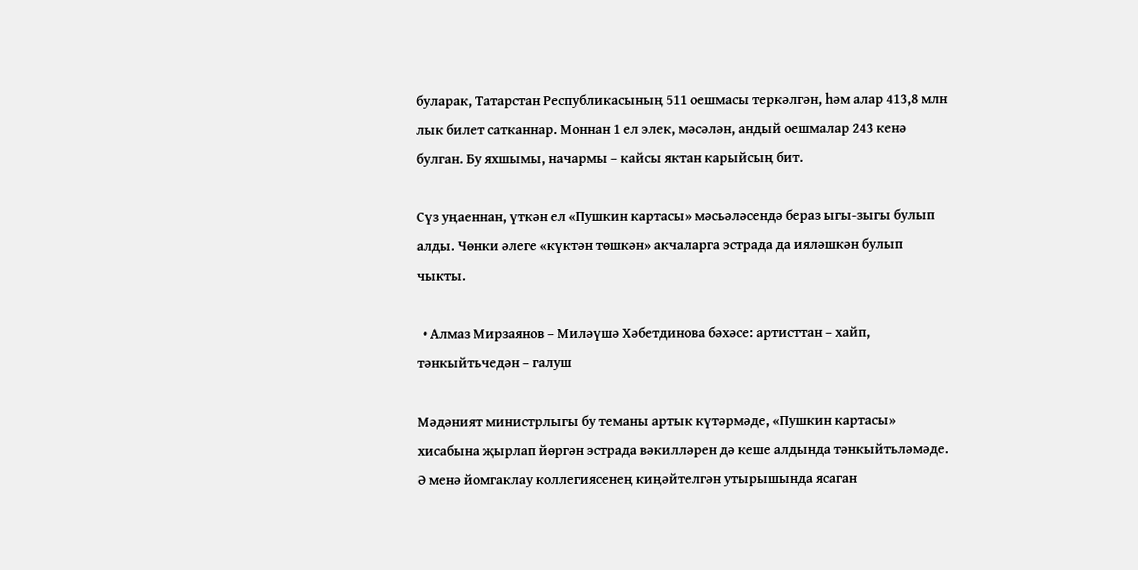буларак, Татарстан Республикасының 511 оешмасы теркәлгән, һәм алар 413,8 млн лык билет сатканнар. Моннан 1 ел элек, мәсәлән, андый оешмалар 243 кенә булган. Бу яхшымы, начармы – кайсы яктан карыйсың бит.

Сүз уңаеннан, үткән ел «Пушкин картасы» мәсьәләсендә бераз ыгы-зыгы булып алды. Чөнки әлеге «күктән төшкән» акчаларга эстрада да ияләшкән булып чыкты.

  • Алмаз Мирзаянов – Миләүшә Хәбетдинова бәхәсе: артисттан – хайп, тәнкыйтьчедән – галуш

Мәдәният министрлыгы бу теманы артык күтәрмәде, «Пушкин картасы» хисабына җырлап йөргән эстрада вәкилләрен дә кеше алдында тәнкыйтьләмәде. Ә менә йомгаклау коллегиясенең киңәйтелгән утырышында ясаган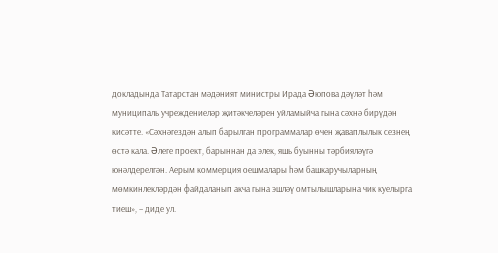докладында Татарстан мәдәният министры Ирада Əюпова дәүләт һәм муниципаль учреждениеләр җитәкчеләрен уйламыйча гына сәхнә бирүдән кисәтте. «Сәхнәгездән алып барылган программалар өчен җаваплылык сезнең өстә кала. Əлеге проект, барыннан да элек, яшь буынны тәрбияләүгә юнәлдерелгән. Аерым коммерция оешмалары һәм башкаручыларның мөмкинлекләрдән файдаланып акча гына эшләү омтылышларына чик куелырга тиеш», – диде ул.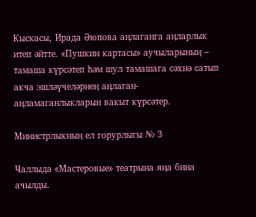Кыскасы, Ирада Әюпова аңлаганга аңларлык итеп әйтте. «Пушкин картасы» аучыларының – тамаша күрсәтеп һәм шул тамашага сәхнә сатып акча эшләүчеләрнең аңлаган-аңламаганлыкларын вакыт күрсәтер.

Министрлыкның ел горурлыгы № 3

Чаллыда «Мастеровые» театрына яңа бина ачылды.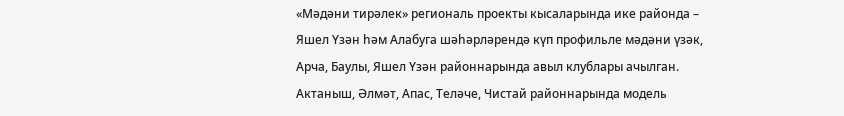«Мәдәни тирәлек» региональ проекты кысаларында ике районда – Яшел Үзән һәм Алабуга шәһәрләрендә күп профильле мәдәни үзәк, Арча, Баулы, Яшел Үзән районнарында авыл клублары ачылган. Актаныш, Әлмәт, Апас, Теләче, Чистай районнарында модель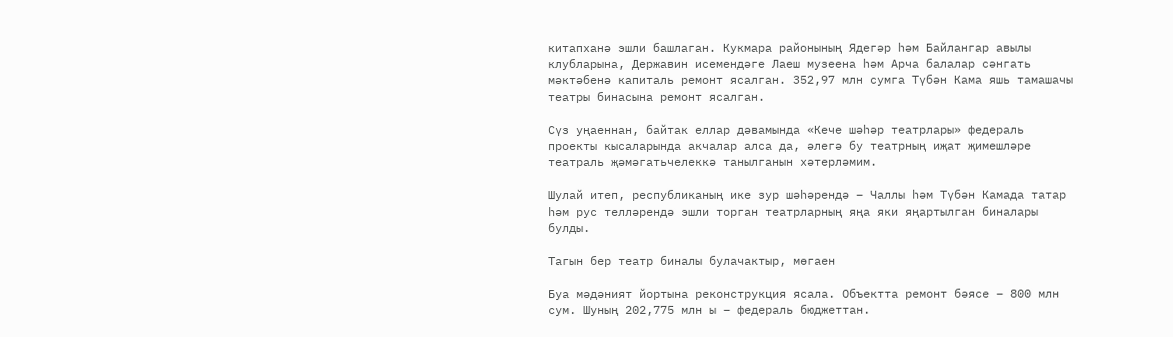китапханә эшли башлаган. Кукмара районының Ядегәр һәм Байлангар авылы клубларына, Державин исемендәге Лаеш музеена һәм Арча балалар сәнгать мәктәбенә капиталь ремонт ясалган. 352,97 млн сумга Түбән Кама яшь тамашачы театры бинасына ремонт ясалган.

Сүз уңаеннан, байтак еллар дәвамында «Кече шәһәр театрлары» федераль проекты кысаларында акчалар алса да, әлегә бу театрның иҗат җимешләре театраль җәмәгатьчелеккә танылганын хәтерләмим.

Шулай итеп, республиканың ике зур шәһәрендә – Чаллы һәм Түбән Камада татар һәм рус телләрендә эшли торган театрларның яңа яки яңартылган биналары булды.

Тагын бер театр биналы булачактыр, мөгаен

Буа мәдәният йортына реконструкция ясала. Объектта ремонт бәясе – 800 млн сум. Шуның 202,775 млн ы – федераль бюджеттан.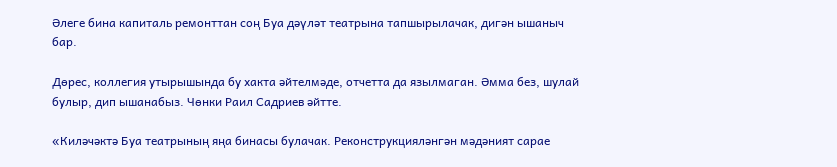Әлеге бина капиталь ремонттан соң Буа дәүләт театрына тапшырылачак, дигән ышаныч бар.

Дөрес, коллегия утырышында бу хакта әйтелмәде, отчетта да язылмаган. Әмма без, шулай булыр, дип ышанабыз. Чөнки Раил Садриев әйтте.

«Киләчәктә Буа театрының яңа бинасы булачак. Реконструкцияләнгән мәдәният сарае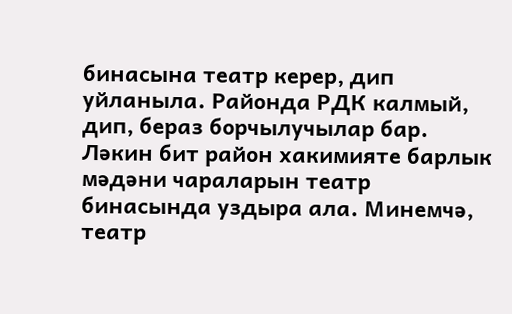бинасына театр керер, дип уйланыла. Районда РДК калмый, дип, бераз борчылучылар бар. Ләкин бит район хакимияте барлык мәдәни чараларын театр бинасында уздыра ала. Минемчә, театр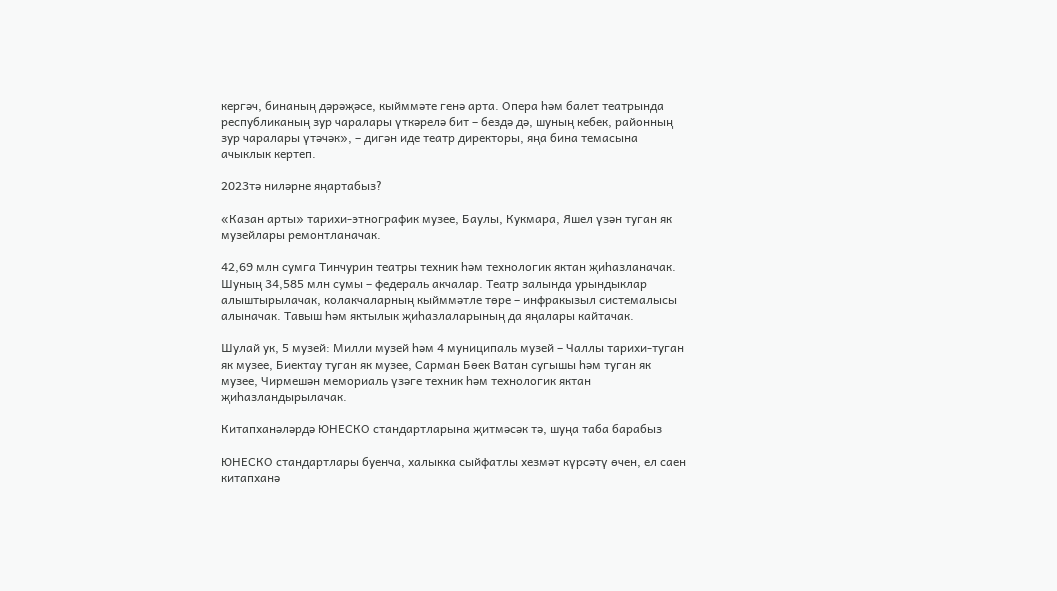кергәч, бинаның дәрәҗәсе, кыйммәте генә арта. Опера һәм балет театрында республиканың зур чаралары үткәрелә бит – бездә дә, шуның кебек, районның зур чаралары үтәчәк», – дигән иде театр директоры, яңа бина темасына ачыклык кертеп.

2023тә ниләрне яңартабыз?

«Казан арты» тарихи-этнографик музее, Баулы, Кукмара, Яшел үзән туган як музейлары ремонтланачак.

42,69 млн сумга Тинчурин театры техник һәм технологик яктан җиһазланачак. Шуның 34,585 млн сумы – федераль акчалар. Театр залында урындыклар алыштырылачак, колакчаларның кыйммәтле төре – инфракызыл системалысы алыначак. Тавыш һәм яктылык җиһазлаларының да яңалары кайтачак.

Шулай ук, 5 музей: Милли музей һәм 4 муниципаль музей – Чаллы тарихи-туган як музее, Биектау туган як музее, Сарман Бөек Ватан сугышы һәм туган як музее, Чирмешән мемориаль үзәге техник һәм технологик яктан җиһазландырылачак.

Китапханәләрдә ЮНЕСКО стандартларына җитмәсәк тә, шуңа таба барабыз

ЮНЕСКО стандартлары буенча, халыкка сыйфатлы хезмәт күрсәтү өчен, ел саен китапханә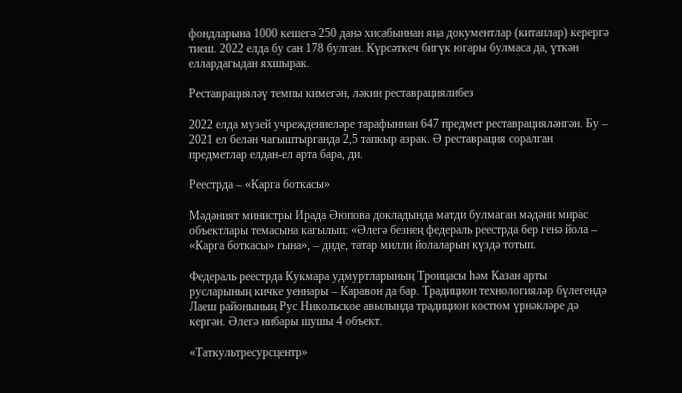фондларына 1000 кешегә 250 данә хисабыннан яңа документлар (китаплар) керергә тиеш. 2022 елда бу сан 178 булган. Күрсәткеч бигүк югары булмаса да, үткән еллардагыдан яхшырак.

Реставрацияләү темпы кимегән, ләкин реставрациялибез

2022 елда музей учреждениеләре тарафыннан 647 предмет реставрацияләнгән. Бу – 2021 ел белән чагыштырганда 2,5 тапкыр азрак. Ә реставрация соралган предметлар елдан-ел арта бара, ди.

Реестрда – «Карга боткасы»

Мәдәният министры Ирада Әюпова докладында матди булмаган мәдәни мирас объектлары темасына кагылып: «Әлегә безнең федераль реестрда бер генә йола – «Карга боткасы» гына», – диде, татар милли йолаларын күздә тотып.

Федераль реестрда Кукмара удмуртларының Троицасы һәм Казан арты русларының кичке уеннары – Каравон да бар. Традицион технологияләр бүлегендә Лаеш районының Рус Никольское авылында традицион костюм үрнәкләре дә кергән. Әлегә нибары шушы 4 объект.

«Таткультресурсцентр»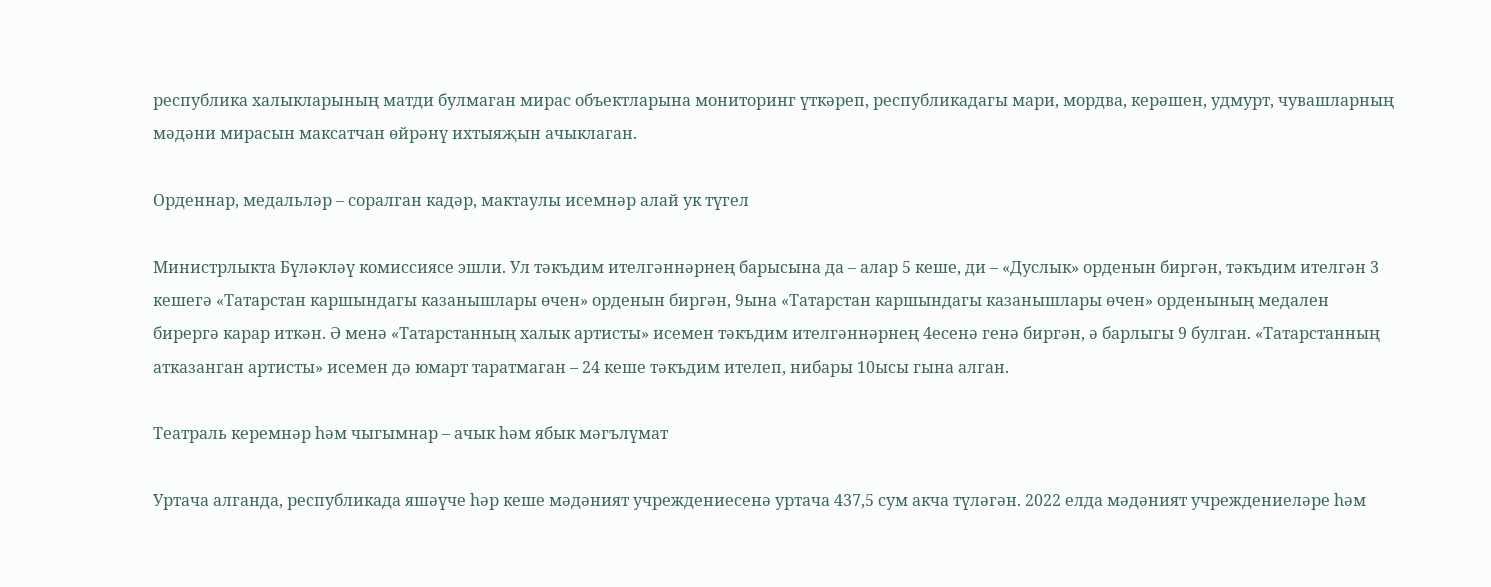республика халыкларының матди булмаган мирас объектларына мониторинг үткәреп, республикадагы мари, мордва, керәшен, удмурт, чувашларның мәдәни мирасын максатчан өйрәнү ихтыяҗын ачыклаган.

Орденнар, медальләр – соралган кадәр, мактаулы исемнәр алай ук түгел

Министрлыкта Бүләкләү комиссиясе эшли. Ул тәкъдим ителгәннәрнең барысына да – алар 5 кеше, ди – «Дуслык» орденын биргән, тәкъдим ителгән 3 кешегә «Татарстан каршындагы казанышлары өчен» орденын биргән, 9ына «Татарстан каршындагы казанышлары өчен» орденының медален бирергә карар иткән. Ә менә «Татарстанның халык артисты» исемен тәкъдим ителгәннәрнең 4есенә генә биргән, ә барлыгы 9 булган. «Татарстанның атказанган артисты» исемен дә юмарт таратмаган – 24 кеше тәкъдим ителеп, нибары 10ысы гына алган.

Театраль керемнәр һәм чыгымнар – ачык һәм ябык мәгълүмат

Уртача алганда, республикада яшәүче һәр кеше мәдәният учреждениесенә уртача 437,5 сум акча түләгән. 2022 елда мәдәният учреждениеләре һәм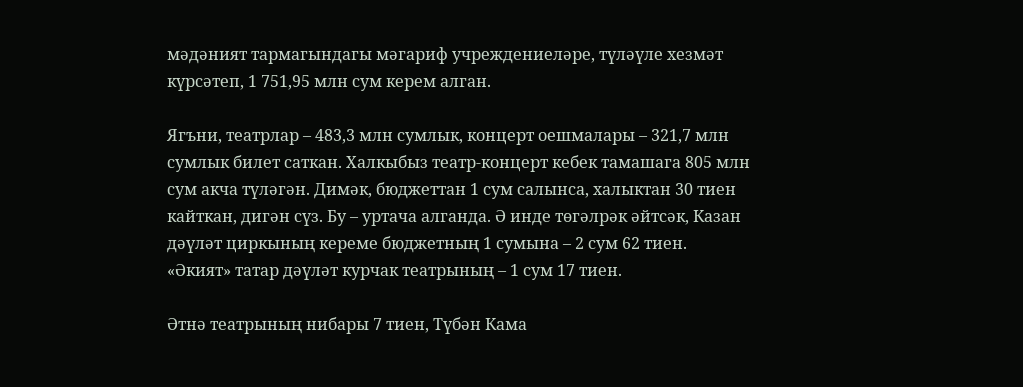мәдәният тармагындагы мәгариф учреждениеләре, түләүле хезмәт күрсәтеп, 1 751,95 млн сум керем алган.

Ягъни, театрлар – 483,3 млн сумлык, концерт оешмалары – 321,7 млн сумлык билет саткан. Халкыбыз театр-концерт кебек тамашага 805 млн сум акча түләгән. Димәк, бюджеттан 1 сум салынса, халыктан 30 тиен кайткан, дигән сүз. Бу – уртача алганда. Ә инде төгәлрәк әйтсәк, Казан дәүләт циркының кереме бюджетның 1 сумына – 2 сум 62 тиен. «Әкият» татар дәүләт курчак театрының – 1 сум 17 тиен.

Әтнә театрының нибары 7 тиен, Түбән Кама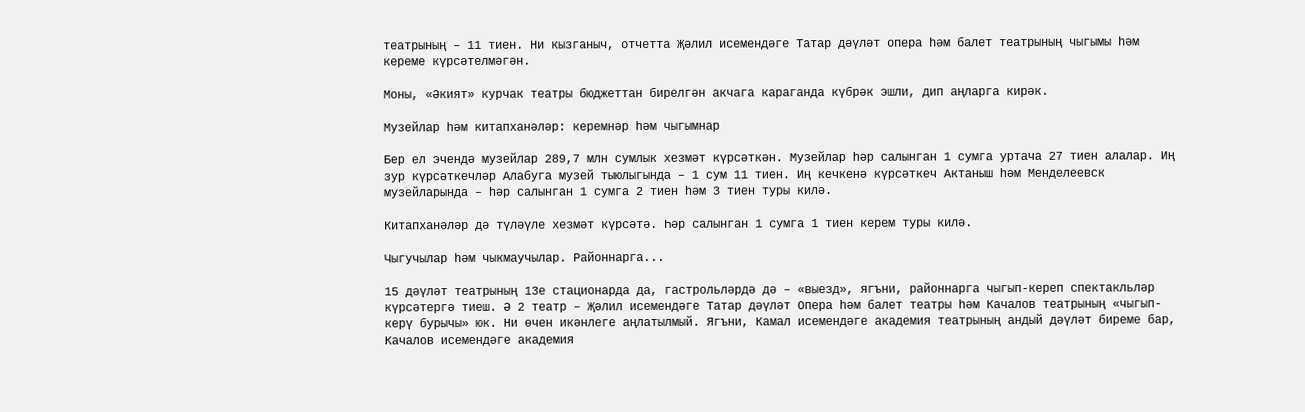театрының – 11 тиен. Ни кызганыч, отчетта Җәлил исемендәге Татар дәүләт опера һәм балет театрының чыгымы һәм кереме күрсәтелмәгән.

Моны, «Әкият» курчак театры бюджеттан бирелгән акчага караганда күбрәк эшли, дип аңларга кирәк.

Музейлар һәм китапханәләр: керемнәр һәм чыгымнар

Бер ел эчендә музейлар 289,7 млн сумлык хезмәт күрсәткән. Музейлар һәр салынган 1 сумга уртача 27 тиен алалар. Иң зур күрсәткечләр Алабуга музей тыюлыгында – 1 сум 11 тиен. Иң кечкенә күрсәткеч Актаныш һәм Менделеевск музейларында – һәр салынган 1 сумга 2 тиен һәм 3 тиен туры килә.

Китапханәләр дә түләүле хезмәт күрсәтә. Һәр салынган 1 сумга 1 тиен керем туры килә.

Чыгучылар һәм чыкмаучылар. Районнарга...

15 дәүләт театрының 13е стационарда да, гастрольләрдә дә – «выезд», ягъни, районнарга чыгып-кереп спектакльләр күрсәтергә тиеш. Ә 2 театр – Җәлил исемендәге Татар дәүләт Опера һәм балет театры һәм Качалов театрының «чыгып-керү бурычы» юк. Ни өчен икәнлеге аңлатылмый. Ягъни, Камал исемендәге академия театрының андый дәүләт биреме бар, Качалов исемендәге академия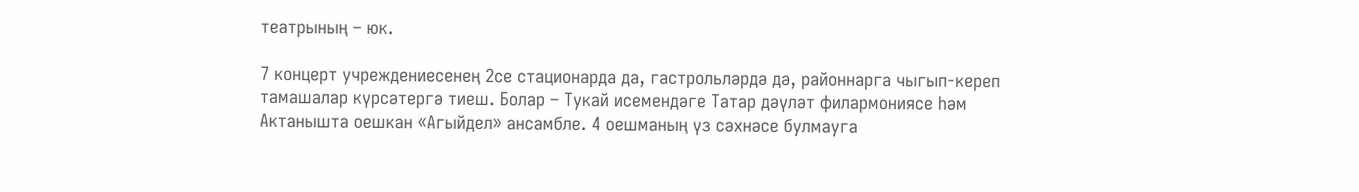театрының – юк.

7 концерт учреждениесенең 2се стационарда да, гастрольләрдә дә, районнарга чыгып-кереп тамашалар күрсәтергә тиеш. Болар – Тукай исемендәге Татар дәүләт филармониясе һәм Актанышта оешкан «Агыйдел» ансамбле. 4 оешманың үз сәхнәсе булмауга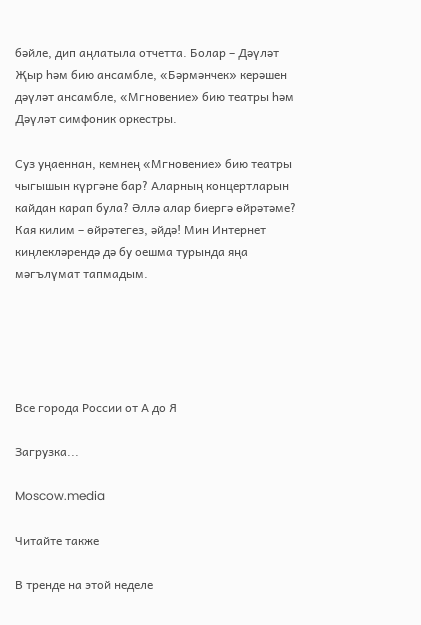бәйле, дип аңлатыла отчетта. Болар – Дәүләт Җыр һәм бию ансамбле, «Бәрмәнчек» керәшен дәүләт ансамбле, «Мгновение» бию театры һәм Дәүләт симфоник оркестры.

Суз уңаеннан, кемнең «Мгновение» бию театры чыгышын күргәне бар? Аларның концертларын кайдан карап була? Әллә алар биергә өйрәтәме? Кая килим – өйрәтегез, әйдә! Мин Интернет киңлекләрендә дә бу оешма турында яңа мәгълүмат тапмадым.





Все города России от А до Я

Загрузка...

Moscow.media

Читайте также

В тренде на этой неделе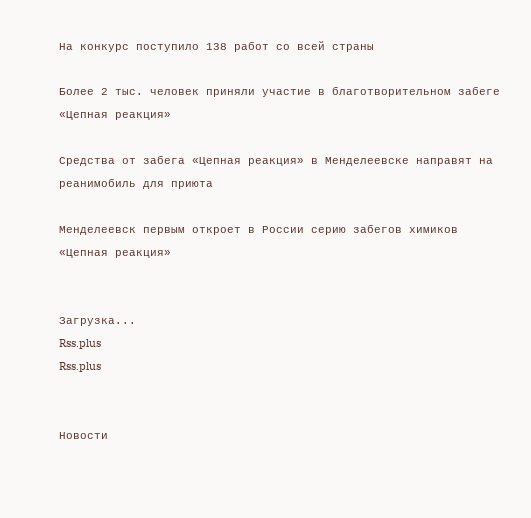На конкурс поступило 138 работ со всей страны

Более 2 тыс. человек приняли участие в благотворительном забеге «Цепная реакция»

Средства от забега «Цепная реакция» в Менделеевске направят на реанимобиль для приюта

Менделеевск первым откроет в России серию забегов химиков «Цепная реакция»


Загрузка...
Rss.plus
Rss.plus


Новости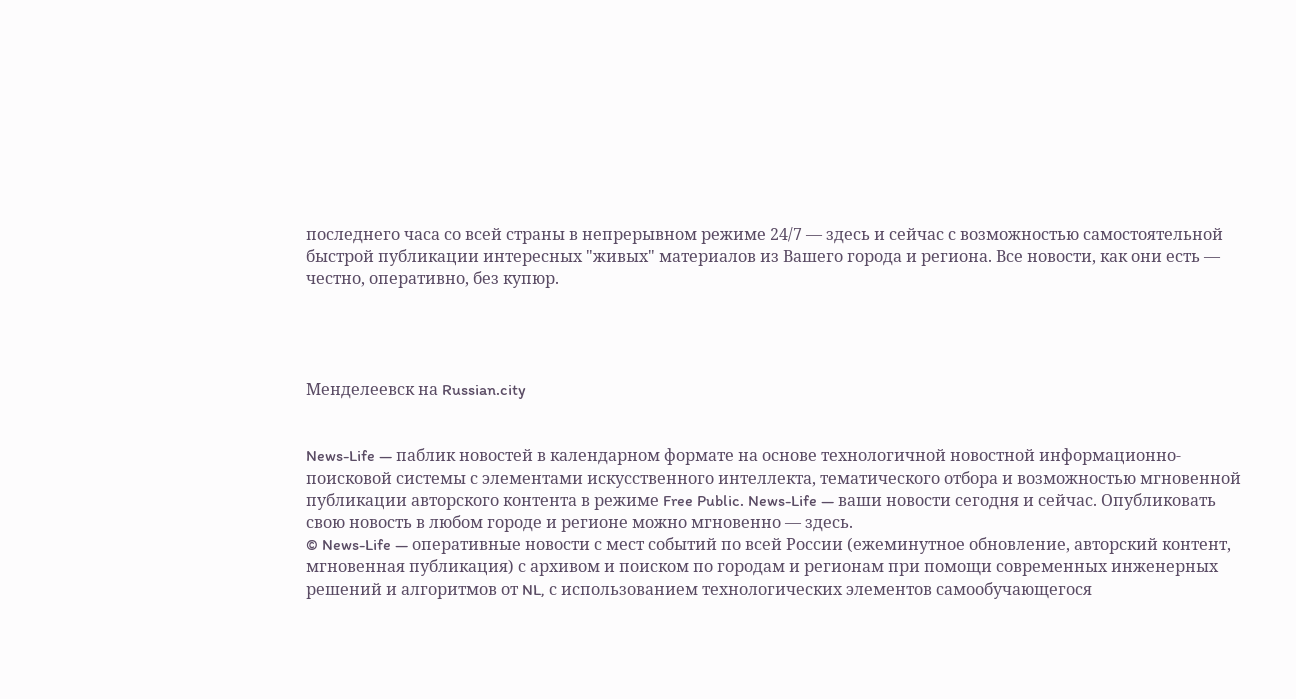последнего часа со всей страны в непрерывном режиме 24/7 — здесь и сейчас с возможностью самостоятельной быстрой публикации интересных "живых" материалов из Вашего города и региона. Все новости, как они есть — честно, оперативно, без купюр.




Менделеевск на Russian.city


News-Life — паблик новостей в календарном формате на основе технологичной новостной информационно-поисковой системы с элементами искусственного интеллекта, тематического отбора и возможностью мгновенной публикации авторского контента в режиме Free Public. News-Life — ваши новости сегодня и сейчас. Опубликовать свою новость в любом городе и регионе можно мгновенно — здесь.
© News-Life — оперативные новости с мест событий по всей России (ежеминутное обновление, авторский контент, мгновенная публикация) с архивом и поиском по городам и регионам при помощи современных инженерных решений и алгоритмов от NL, с использованием технологических элементов самообучающегося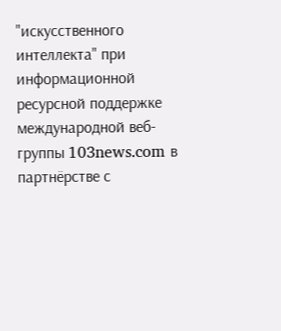"искусственного интеллекта" при информационной ресурсной поддержке международной веб-группы 103news.com в партнёрстве с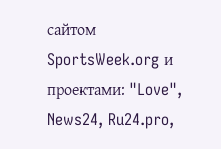сайтом SportsWeek.org и проектами: "Love", News24, Ru24.pro,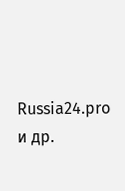Russia24.pro и др.